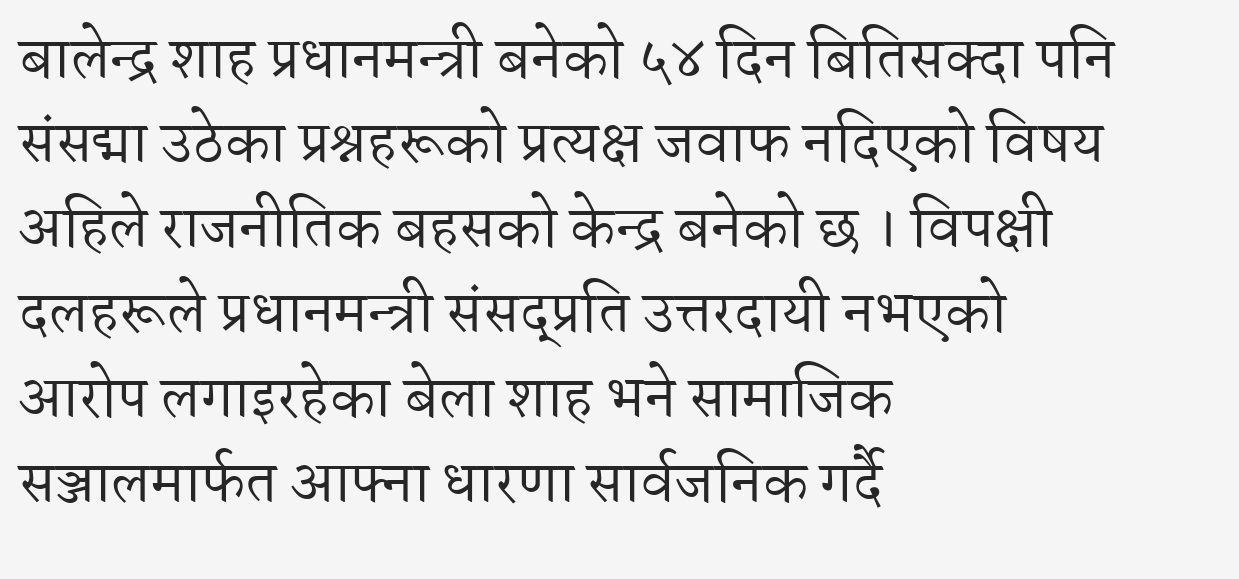बालेन्द्र शाह प्रधानमन्त्री बनेको ५४ दिन बितिसक्दा पनि संसद्मा उठेका प्रश्नहरूको प्रत्यक्ष जवाफ नदिएको विषय अहिले राजनीतिक बहसको केन्द्र बनेको छ । विपक्षी दलहरूले प्रधानमन्त्री संसद्प्रति उत्तरदायी नभएको आरोप लगाइरहेका बेला शाह भने सामाजिक सञ्जालमार्फत आफ्ना धारणा सार्वजनिक गर्दै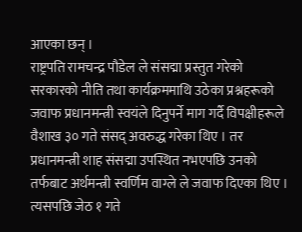आएका छन् ।
राष्ट्रपति रामचन्द्र पौडेल ले संसद्मा प्रस्तुत गरेको सरकारको नीति तथा कार्यक्रममाथि उठेका प्रश्नहरूको जवाफ प्रधानमन्त्री स्वयंले दिनुपर्ने माग गर्दै विपक्षीहरूले वैशाख ३० गते संसद् अवरुद्ध गरेका थिए । तर प्रधानमन्त्री शाह संसद्मा उपस्थित नभएपछि उनको तर्फबाट अर्थमन्त्री स्वर्णिम वाग्ले ले जवाफ दिएका थिए । त्यसपछि जेठ १ गते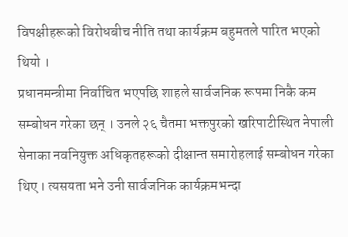विपक्षीहरूको विरोधबीच नीति तथा कार्यक्रम बहुमतले पारित भएको थियो ।
प्रधानमन्त्रीमा निर्वाचित भएपछि शाहले सार्वजनिक रूपमा निकै कम सम्बोधन गरेका छन् । उनले २६ चैतमा भक्तपुरको खरिपाटीस्थित नेपाली सेनाका नवनियुक्त अधिकृतहरूको दीक्षान्त समारोहलाई सम्बोधन गरेका थिए । त्यसयता भने उनी सार्वजनिक कार्यक्रमभन्दा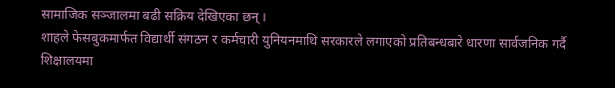सामाजिक सञ्जालमा बढी सक्रिय देखिएका छन् ।
शाहले फेसबुकमार्फत विद्यार्थी संगठन र कर्मचारी युनियनमाथि सरकारले लगाएको प्रतिबन्धबारे धारणा सार्वजनिक गर्दै शिक्षालयमा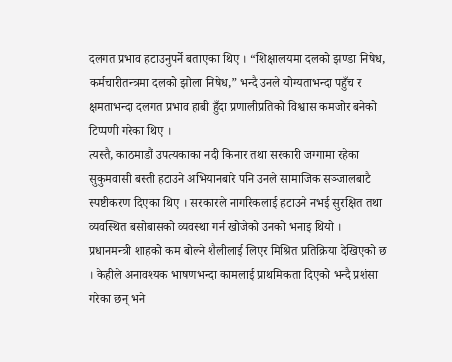दलगत प्रभाव हटाउनुपर्ने बताएका थिए । “शिक्षालयमा दलको झण्डा निषेध, कर्मचारीतन्त्रमा दलको झोला निषेध,” भन्दै उनले योग्यताभन्दा पहुँच र क्षमताभन्दा दलगत प्रभाव हाबी हुँदा प्रणालीप्रतिको विश्वास कमजोर बनेको टिप्पणी गरेका थिए ।
त्यस्तै, काठमाडौं उपत्यकाका नदी किनार तथा सरकारी जग्गामा रहेका सुकुमवासी बस्ती हटाउने अभियानबारे पनि उनले सामाजिक सञ्जालबाटै स्पष्टीकरण दिएका थिए । सरकारले नागरिकलाई हटाउने नभई सुरक्षित तथा व्यवस्थित बसोबासको व्यवस्था गर्न खोजेको उनको भनाइ थियो ।
प्रधानमन्त्री शाहको कम बोल्ने शैलीलाई लिएर मिश्रित प्रतिक्रिया देखिएको छ । केहीले अनावश्यक भाषणभन्दा कामलाई प्राथमिकता दिएको भन्दै प्रशंसा गरेका छन् भने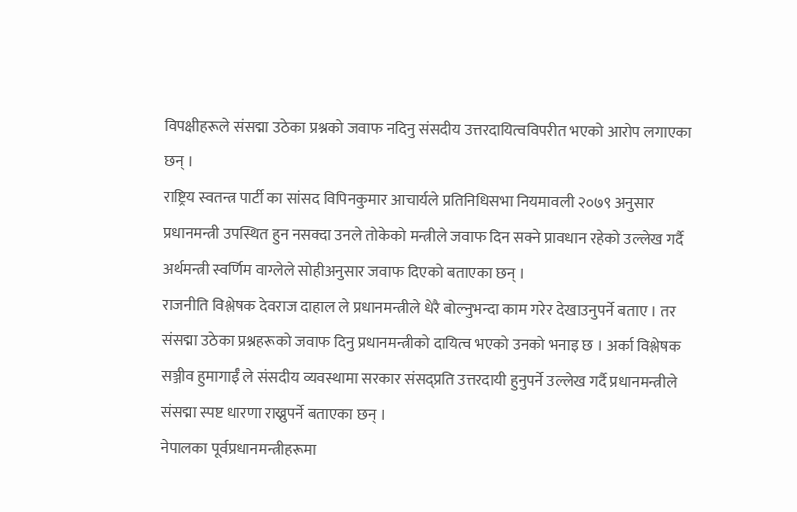विपक्षीहरूले संसद्मा उठेका प्रश्नको जवाफ नदिनु संसदीय उत्तरदायित्वविपरीत भएको आरोप लगाएका छन् ।
राष्ट्रिय स्वतन्त्र पार्टी का सांसद विपिनकुमार आचार्यले प्रतिनिधिसभा नियमावली २०७९ अनुसार प्रधानमन्त्री उपस्थित हुन नसक्दा उनले तोकेको मन्त्रीले जवाफ दिन सक्ने प्रावधान रहेको उल्लेख गर्दै अर्थमन्त्री स्वर्णिम वाग्लेले सोहीअनुसार जवाफ दिएको बताएका छन् ।
राजनीति विश्लेषक देवराज दाहाल ले प्रधानमन्त्रीले धेरै बोल्नुभन्दा काम गरेर देखाउनुपर्ने बताए । तर संसद्मा उठेका प्रश्नहरूको जवाफ दिनु प्रधानमन्त्रीको दायित्व भएको उनको भनाइ छ । अर्का विश्लेषक सञ्जीव हुमागाईँ ले संसदीय व्यवस्थामा सरकार संसद्प्रति उत्तरदायी हुनुपर्ने उल्लेख गर्दै प्रधानमन्त्रीले संसद्मा स्पष्ट धारणा राख्नुपर्ने बताएका छन् ।
नेपालका पूर्वप्रधानमन्त्रीहरूमा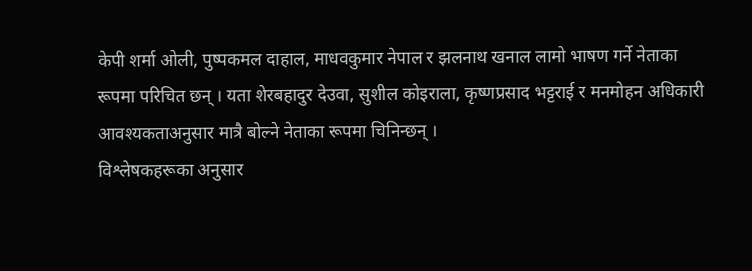केपी शर्मा ओली, पुष्पकमल दाहाल, माधवकुमार नेपाल र झलनाथ खनाल लामो भाषण गर्ने नेताका रूपमा परिचित छन् । यता शेरबहादुर देउवा, सुशील कोइराला, कृष्णप्रसाद भट्टराई र मनमोहन अधिकारी आवश्यकताअनुसार मात्रै बोल्ने नेताका रूपमा चिनिन्छन् ।
विश्लेषकहरूका अनुसार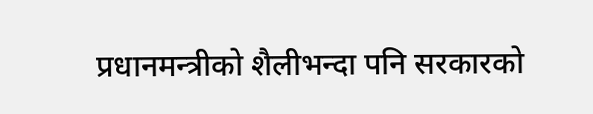प्रधानमन्त्रीको शैलीभन्दा पनि सरकारको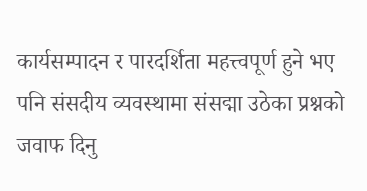कार्यसम्पादन र पारदर्शिता महत्त्वपूर्ण हुने भए पनि संसदीय व्यवस्थामा संसद्मा उठेका प्रश्नको जवाफ दिनु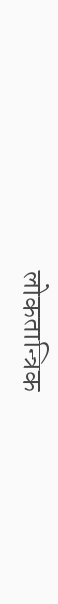लोकतान्त्रिक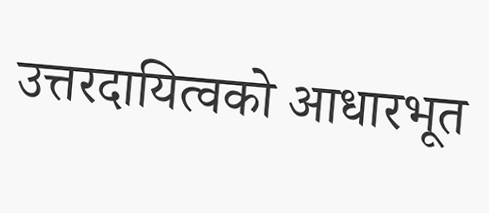उत्तरदायित्वको आधारभूत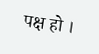पक्ष हो ।